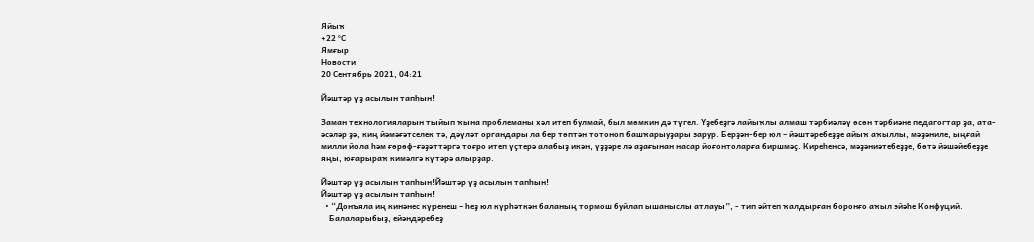Яйыҡ
+22 °С
Ямғыр
Новости
20 Сентябрь 2021, 04:21

Йәштәр үҙ асылын тапһын!

Заман технологияларын тыйып ҡына проблеманы хәл итеп булмай, был мөмкин дә түгел. Үҙебеҙгә лайыҡлы алмаш тәрбиәләү өсөн тәрбиәне педагогтар ҙа, ата-әсәләр ҙә, киң йәмәғәтселек тә, дәүләт органдары ла бер төптән тотоноп башҡарыуҙары зарур. Берҙән-бер юл – йәштәребеҙҙе айыҡ аҡыллы, мәҙәниле, ыңғай милли йола һәм ғөрөф-ғәҙәттәргә тоғро итеп үҫтерә алабыҙ икән, үҙҙәре лә аҙағынан насар йоғонтоларға биршмәҫ. Киреһенсә, мәҙәниәтебеҙҙе, бөтә йәшәйебеҙҙе яңы, юғарыраҡ кимәлгә күтәрә алырҙар.

Йәштәр үҙ асылын тапһын!Йәштәр үҙ асылын тапһын!
Йәштәр үҙ асылын тапһын!
  • “Донъяла иң кинәнес күренеш – һеҙ юл күрһәткән баланың тормош буйлап ышаныслы атлауы”, - тип әйтеп ҡалдырған боронғо аҡыл эйәһе Конфуций.
    Балаларыбыҙ, ейәндәребеҙ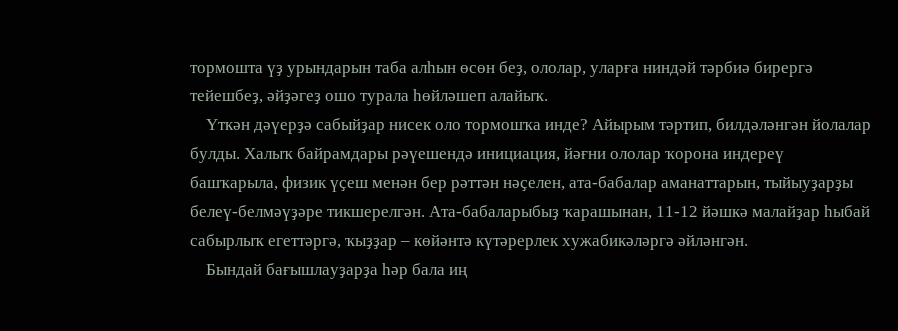тормошта үҙ урындарын таба алһын өсөн беҙ, ололар, уларға ниндәй тәрбиә бирергә тейешбеҙ, әйҙәгеҙ ошо турала һөйләшеп алайыҡ.
    Үткән дәүерҙә сабыйҙар нисек оло тормошҡа инде? Айырым тәртип, билдәләнгән йолалар булды. Халыҡ байрамдары рәүешендә инициация, йәғни ололар ҡорона индереү башҡарыла, физик үҫеш менән бер рәттән нәҫелен, ата-бабалар аманаттарын, тыйыуҙарҙы белеү-белмәүҙәре тикшерелгән. Ата-бабаларыбыҙ ҡарашынан, 11-12 йәшкә малайҙар һыбай сабырлыҡ егеттәргә, ҡыҙҙар – көйәнтә күтәрерлек хужабикәләргә әйләнгән.
    Бындай бағышлауҙарҙа һәр бала иң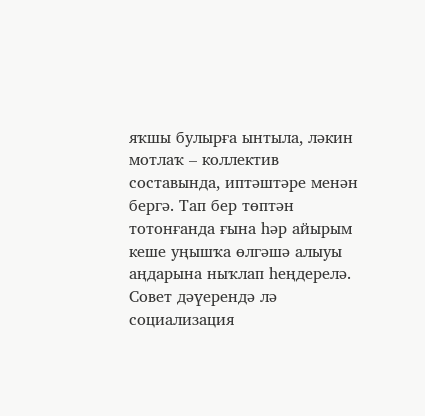яҡшы булырға ынтыла, ләкин мотлаҡ – коллектив составында, иптәштәре менән бергә. Тап бер төптән тотонғанда ғына һәр айырым кеше уңышҡа өлгәшә алыуы аңдарына ныҡлап һеңдерелә. Совет дәүерендә лә социализация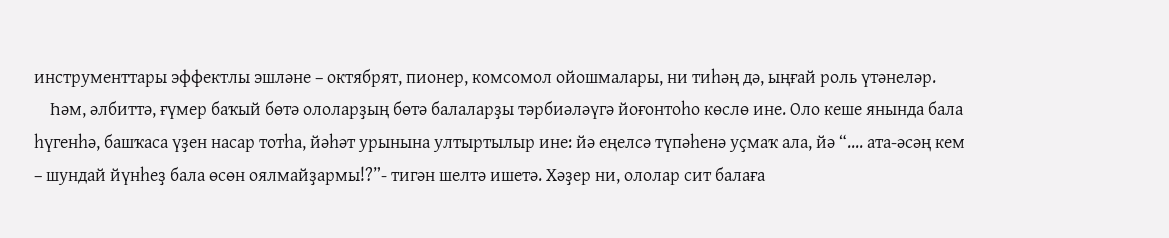инструменттары эффектлы эшләне – октябрят, пионер, комсомол ойошмалары, ни тиһәң дә, ыңғай роль үтәнеләр.
    Һәм, әлбиттә, ғүмер баҡый бөтә ололарҙың бөтә балаларҙы тәрбиәләүгә йоғонтоһо көслө ине. Оло кеше янында бала һүгенһә, башҡаса үҙен насар тотһа, йәһәт урынына ултыртылыр ине: йә еңелсә түпәһенә уҫмаҡ ала, йә “.... ата-әсәң кем – шундай йүнһеҙ бала өсөн оялмайҙармы!?”- тигән шелтә ишетә. Хәҙер ни, ололар сит балаға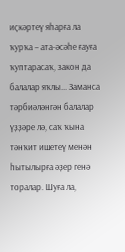иҫкәртеү яһарға ла ҡурҡа – ата-әсәһе ғауға ҡуптарасаҡ, закон да балалар яҡлы... Заманса тәрбиәләнгән балалар үҙҙәре лә, саҡ ҡына тәнҡит ишетеү менән һытылырға әҙер генә торалар. Шуға ла,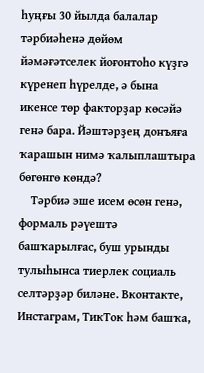һуңғы 30 йылда балалар тәрбиәһенә дөйөм йәмәғәтселек йоғонтоһо күҙгә күренеп һүрелде, ә бына икенсе төр факторҙар көсәйә генә бара. Йәштәрҙең донъяға ҡарашын нимә ҡалыплаштыра бөгөнгө көндә?
    Тәрбиә эше исем өсөн генә, формаль рәүештә башҡарылғас, буш урынды тулыһынса тиерлек социаль селтәрҙәр биләне. Вконтакте, Инстаграм, ТикТок һәм башҡа,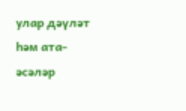улар дәүләт һәм ата-әсәләр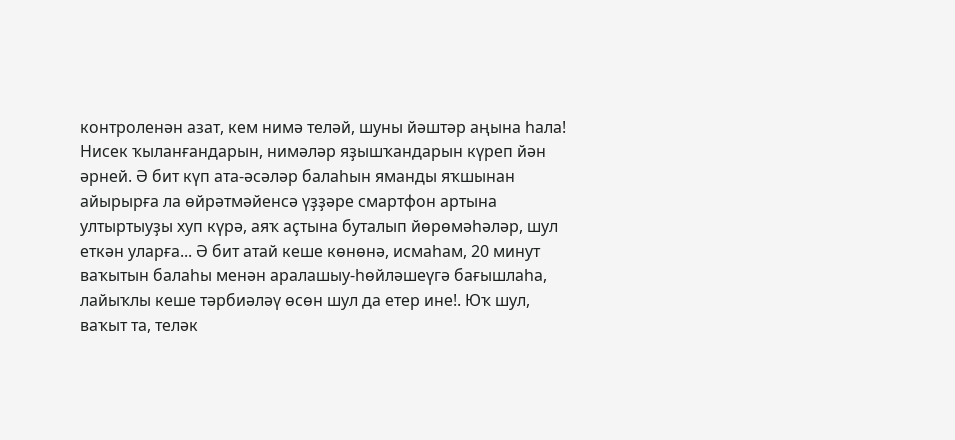контроленән азат, кем нимә теләй, шуны йәштәр аңына һала! Нисек ҡыланғандарын, нимәләр яҙышҡандарын күреп йән әрней. Ә бит күп ата-әсәләр балаһын яманды яҡшынан айырырға ла өйрәтмәйенсә үҙҙәре смартфон артына ултыртыуҙы хуп күрә, аяҡ аҫтына буталып йөрөмәһәләр, шул еткән уларға... Ә бит атай кеше көнөнә, исмаһам, 20 минут ваҡытын балаһы менән аралашыу-һөйләшеүгә бағышлаһа, лайыҡлы кеше тәрбиәләү өсөн шул да етер ине!. Юҡ шул, ваҡыт та, теләк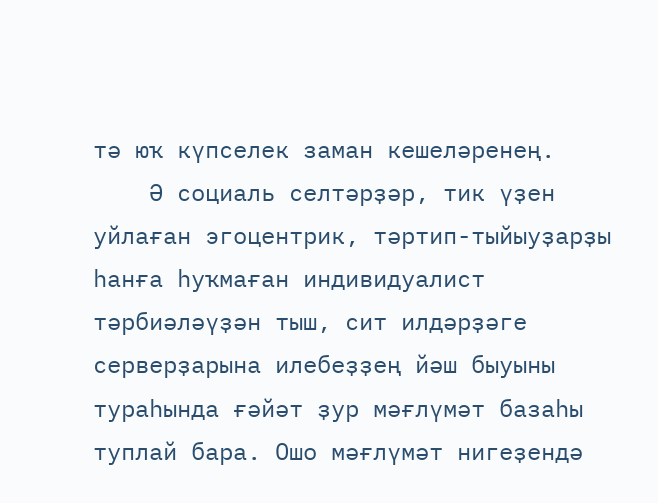тә юҡ күпселек заман кешеләренең.
    Ә социаль селтәрҙәр, тик үҙен уйлаған эгоцентрик, тәртип-тыйыуҙарҙы һанға һуҡмаған индивидуалист тәрбиәләүҙән тыш, сит илдәрҙәге серверҙарына илебеҙҙең йәш быуыны тураһында ғәйәт ҙур мәғлүмәт базаһы туплай бара. Ошо мәғлүмәт нигеҙендә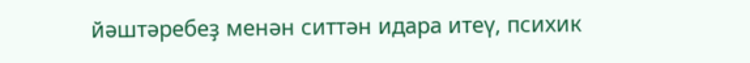йәштәребеҙ менән ситтән идара итеү, психик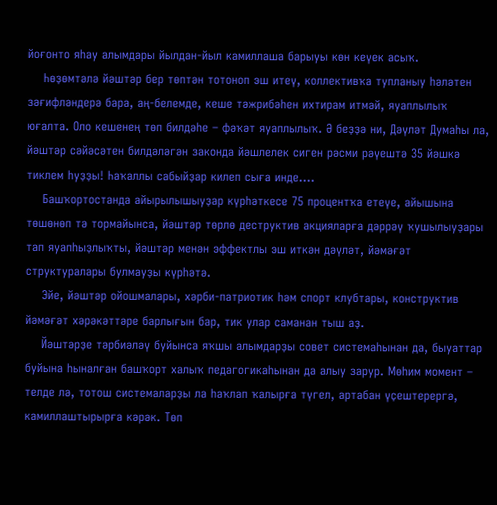йоғонто яһау алымдары йылдан-йыл камиллаша барыуы көн кеүек асыҡ.
    Һөҙөмтәлә йәштәр бер төптән тотоноп эш итеү, коллективҡа тупланыу һәләтен зәғифләндерә бара, аң-белемде, кеше тәжрибәһен ихтирам итмәй, яуаплылыҡ юғалта. Оло кешенең төп билдәһе – фәҡәт яуаплылыҡ. Ә беҙҙә ни, Дәүләт Думаһы ла, йәштәр сәйәсәтен билдәләгән законда йәшлелек сиген рәсми рәүештә 35 йәшкә тиклем һуҙҙы! Һаҡаллы сабыйҙар килеп сыға инде....
    Башҡортостанда айырылышыуҙар күрһәткесе 75 процентҡа етеүе, айышына төшөнөп тә тормайынса, йәштәр төрлө деструктив акцияларға дәррәү ҡушылыуҙары тап яуапһыҙлыҡты, йәштәр менән эффектлы эш иткән дәүләт, йәмәғәт структуралары булмауҙы күрһәтә.
    Эйе, йәштәр ойошмалары, хәрби-патриотик һәм спорт клубтары, конструктив йәмәғәт хәрәкәттәре барлығын бар, тик улар саманан тыш аҙ.
    Йәштәрҙе тәрбиәләү буйынса яҡшы алымдарҙы совет системаһынан да, быуаттар буйына һыналған башҡорт халыҡ педагогикаһынан да алыу зарур. Мөһим момент – телде лә, тотош системаларҙы ла һаҡлап ҡалырға түгел, артабан үҫештерергә, камиллаштырырға кәрәк. Төп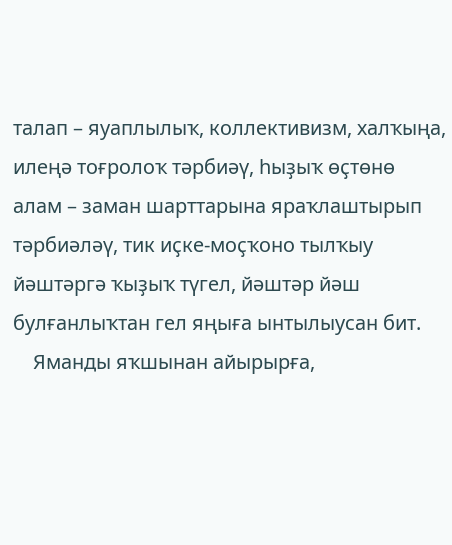талап – яуаплылыҡ, коллективизм, халҡыңа, илеңә тоғролоҡ тәрбиәү, һыҙыҡ өҫтөнө алам – заман шарттарына яраҡлаштырып тәрбиәләү, тик иҫке-моҫҡоно тылҡыу йәштәргә ҡыҙыҡ түгел, йәштәр йәш булғанлыҡтан гел яңыға ынтылыусан бит.
    Яманды яҡшынан айырырға,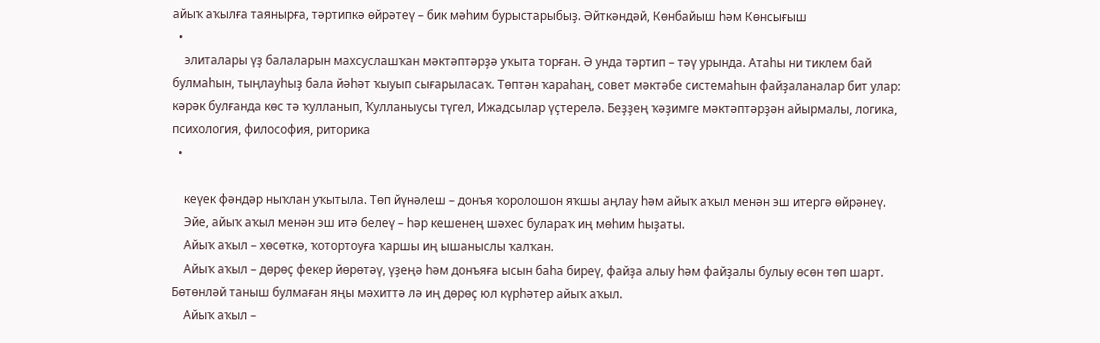айыҡ аҡылға таянырға, тәртипкә өйрәтеү – бик мәһим бурыстарыбыҙ. Әйткәндәй, Көнбайыш һәм Көнсығыш
  •
    элиталары үҙ балаларын махсуслашҡан мәктәптәрҙә уҡыта торған. Ә унда тәртип – тәү урында. Атаһы ни тиклем бай булмаһын, тыңлауһыҙ бала йәһәт ҡыуып сығарыласаҡ. Төптән ҡараһаң, совет мәктәбе системаһын файҙаланалар бит улар: кәрәк булғанда көс тә ҡулланып, Ҡулланыусы түгел, Ижадсылар үҫтерелә. Беҙҙең ҡәҙимге мәктәптәрҙән айырмалы, логика, психология, философия, риторика
  •

    кеүек фәндәр ныҡлан уҡытыла. Төп йүнәлеш – донъя ҡоролошон яҡшы аңлау һәм айыҡ аҡыл менән эш итергә өйрәнеү.
    Эйе, айыҡ аҡыл менән эш итә белеү – һәр кешенең шәхес булараҡ иң мөһим һыҙаты.
    Айыҡ аҡыл – хөсөткә, ҡотортоуға ҡаршы иң ышаныслы ҡалҡан.
    Айыҡ аҡыл – дөрөҫ фекер йөрөтәү, үҙеңә һәм донъяға ысын баһа биреү, файҙа алыу һәм файҙалы булыу өсөн төп шарт. Бөтөнләй таныш булмаған яңы мәхиттә лә иң дөрөҫ юл күрһәтер айыҡ аҡыл.
    Айыҡ аҡыл –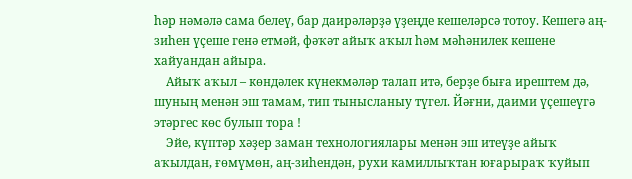һәр нәмәлә сама белеү, бар даирәләрҙә үҙеңде кешеләрсә тотоу. Кешегә аң-зиһен үҫеше генә етмәй, фәҡәт айыҡ аҡыл һәм мәһәнилек кешене хайуандан айыра.
    Айыҡ аҡыл – көндәлек күнекмәләр талап итә, берҙе быға ирештем дә, шуның менән эш тамам, тип тынысланыу түгел. Йәғни, даими үҫешеүгә этәргес көс булып тора !
    Эйе, күптәр хәҙер заман технологиялары менән эш итеүҙе айыҡ аҡылдан, ғөмүмөн, аң-зиһендән, рухи камиллыҡтан юғарыраҡ ҡуйып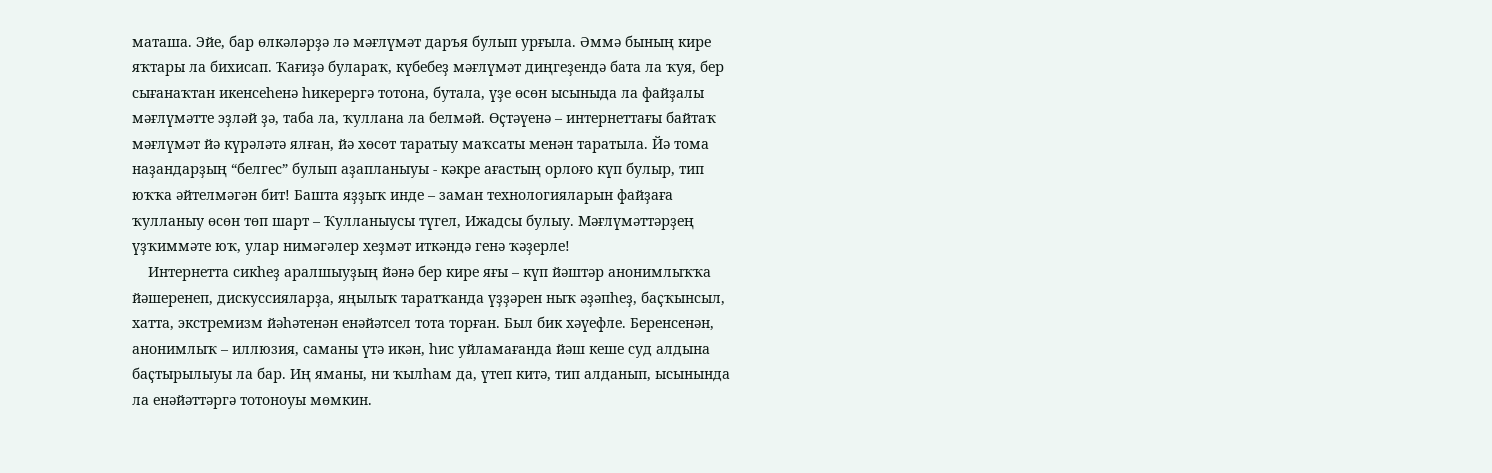маташа. Эйе, бар өлкәләрҙә лә мәғлүмәт даръя булып урғыла. Әммә бының кире яҡтары ла бихисап. Ҡағиҙә булараҡ, күбебеҙ мәғлүмәт диңгеҙендә бата ла ҡуя, бер сығанаҡтан икенсеһенә һикерергә тотона, бутала, үҙе өсөн ысыныда ла файҙалы мәғлүмәтте эҙләй ҙә, таба ла, ҡуллана ла белмәй. Өҫтәүенә – интернеттағы байтаҡ мәғлүмәт йә күрәләтә ялған, йә хөсөт таратыу маҡсаты менән таратыла. Йә тома наҙандарҙың “белгес” булып аҙапланыуы - кәкре ағастың орлоғо күп булыр, тип юҡҡа әйтелмәгән бит! Башта яҙҙыҡ инде – заман технологияларын файҙаға ҡулланыу өсөн төп шарт – Ҡулланыусы түгел, Ижадсы булыу. Мәғлүмәттәрҙең үҙҡиммәте юҡ, улар нимәгәлер хеҙмәт иткәндә генә ҡәҙерле!
    Интернетта сикһеҙ аралшыуҙың йәнә бер кире яғы – күп йәштәр анонимлыҡҡа йәшеренеп, дискуссияларҙа, яңылыҡ таратҡанда үҙҙәрен ныҡ әҙәпһеҙ, баҫҡынсыл, хатта, экстремизм йәһәтенән енәйәтсел тота торған. Был бик хәүефле. Беренсенән, анонимлыҡ – иллюзия, саманы үтә икән, һис уйламағанда йәш кеше суд алдына баҫтырылыуы ла бар. Иң яманы, ни ҡылһам да, үтеп китә, тип алданып, ысынында ла енәйәттәргә тотоноуы мөмкин.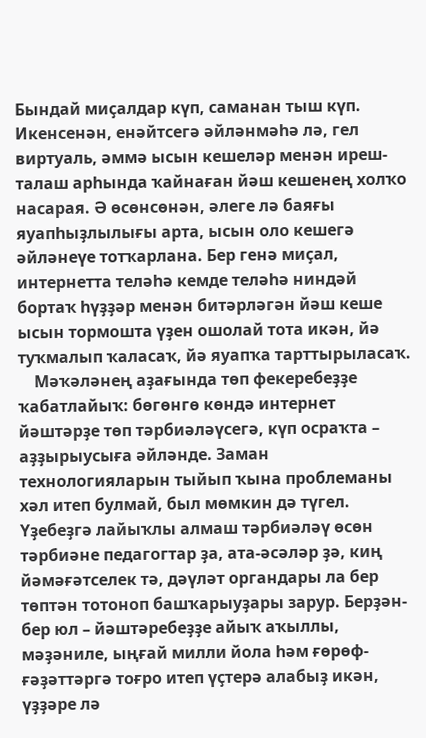Бындай миҫалдар күп, саманан тыш күп. Икенсенән, енәйтсегә әйләнмәһә лә, гел виртуаль, әммә ысын кешеләр менән иреш-талаш арһында ҡайнаған йәш кешенең холҡо насарая. Ә өсөнсөнән, әлеге лә баяғы яуапһыҙлылығы арта, ысын оло кешегә әйләнеүе тотҡарлана. Бер генә миҫал, интернетта теләһә кемде теләһә ниндәй бортаҡ һүҙҙәр менән битәрләгән йәш кеше ысын тормошта үҙен ошолай тота икән, йә туҡмалып ҡаласаҡ, йә яуапҡа тарттырыласаҡ.
    Мәҡәләнең аҙағында төп фекеребеҙҙе ҡабатлайыҡ: бөгөнгө көндә интернет йәштәрҙе төп тәрбиәләүсегә, күп осраҡта – аҙҙырыусыға әйләнде. Заман технологияларын тыйып ҡына проблеманы хәл итеп булмай, был мөмкин дә түгел. Үҙебеҙгә лайыҡлы алмаш тәрбиәләү өсөн тәрбиәне педагогтар ҙа, ата-әсәләр ҙә, киң йәмәғәтселек тә, дәүләт органдары ла бер төптән тотоноп башҡарыуҙары зарур. Берҙән-бер юл – йәштәребеҙҙе айыҡ аҡыллы, мәҙәниле, ыңғай милли йола һәм ғөрөф-ғәҙәттәргә тоғро итеп үҫтерә алабыҙ икән, үҙҙәре лә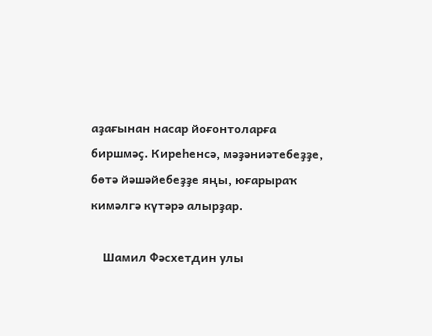аҙағынан насар йоғонтоларға биршмәҫ. Киреһенсә, мәҙәниәтебеҙҙе, бөтә йәшәйебеҙҙе яңы, юғарыраҡ кимәлгә күтәрә алырҙар.

    Шамил Фәсхетдин улы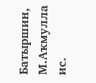Батыршин, М.Аҡмулла ис.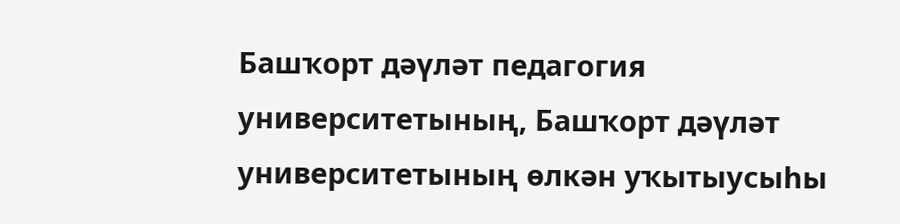Башҡорт дәүләт педагогия университетының, Башҡорт дәүләт университетының өлкән уҡытыусыһы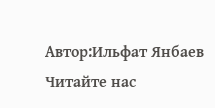Автор:Ильфат Янбаев
Читайте нас